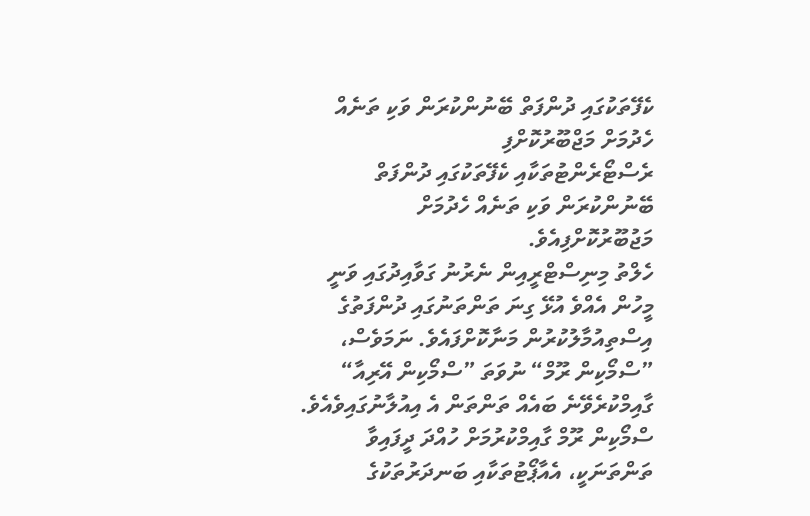ކެފޭތަކުގައި ދުންފަތް ބޭނުންކުރަން ވަކި ތަނެއް ހެދުމަށް މަޖްބޫރުކޮށްފި
ރެސްޓޯރެންޓުތަކާއި ކެފޭތަކުގައި ދުންފަތް ބޭނުންކުރަން ވަކި ތަނެއް ހެދުމަށް މަޖުބޫރުކޮށްފިއެވެ.
ހެލްތު މިނިސްޓްރީއިން ނެރުނު ގަވާއިދުގައި ވަނީ މީހުން އެއްވެ އުޅޭ ގިނަ ތަންތަނުގައި ދުންފަތުގެ އިސްތިއުމާލުކުރުން މަނާކޮށްފައެވެ. ނަމަވެސް، ”ސްމޯކިން ރޫމް“ ނުވަތަ ”ސްމޯކިން އޭރިއާ“ ގާއިމްކުރެވޭނެ ބައެއް ތަންތަން އެ އިއުލާނުގައިވެއެވެ.
ސްމޯކިން ރޫމް ގާއިމްކުރުމަށް ހުއްދަ ދީފައިވާ ތަންތަނަކީ، އެއާޕޯޓުތަކާއި ބަނދަރުތަކުގެ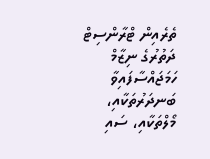ތެރެއިން ޓްރާންސިޓް ދަތުރުގެ ނިޒާމް ހަމަޖައްސާފައިވާ ބަނދަރުތަކާއި، މޯލްތަކާއި، ސައި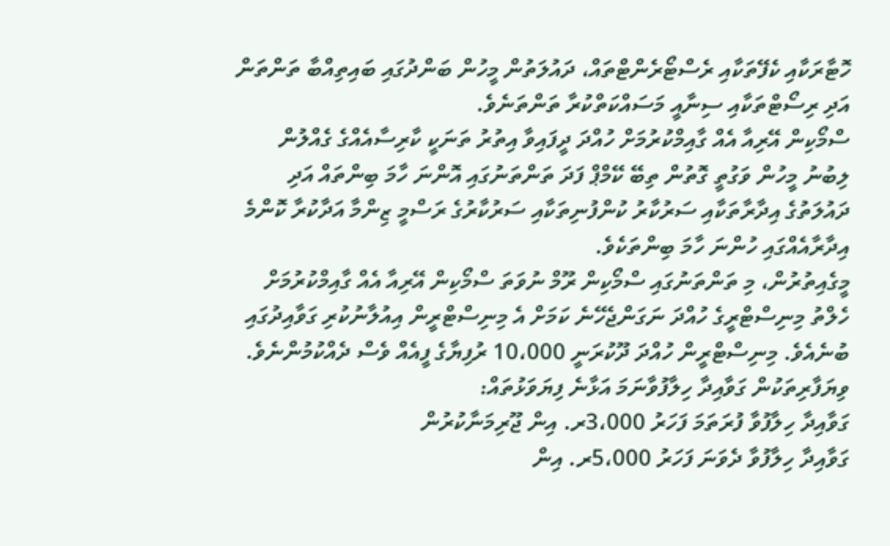ހޮޓާރަކާއި ކެފޭތަކާއި ރެސްޓޯރެންޓްތައް، ދައުލަތުން މީހުން ބަންދުގައި ބައިތިއްބާ ތަންތަން އަދި ރިސޯޓްތަކާއި ސިނާއީ މަސައްކަތްކުރާ ތަންތަނެވެ.
ސްމޯކިން އޭރިއާ އެއް ގާއިމްކުރުމަށް ހުއްދަ ދީފައިވާ އިތުރު ތަނަކީ ކާރިސާއެއްގެ ގެއްލުން ލިބުނު މީހުން ވަގުތީ ގޮތުން ތިބޭ ކޭމްޕް ފަދަ ތަންތަނުގައި އޮންނަ ހާމަ ބިންތައް އަދި ދައުލަތުގެ އިދާރާތަކާއި ސަރުކާރު ކުންފުނިތަކާއި ސަރުކާރުގެ ރަސްމީ ޒިންމާ އަދާކުރާ ކޮންމެ އިދާރާއެއްގައި ހުންނަ ހާމަ ބިންތަކެވެ.
މީގެއިތުރުން، މި ތަންތަނުގައި ސްމޯކިން ރޫމް ނުވަތަ ސްމޯކިން އޭރިއާ އެއް ގާއިމްކުރުމަށް ހެލްތު މިނިސްޓްރީގެ ހުއްދަ ނަގަންޖެހޭނެ ކަމަށް އެ މިނިސްޓްރީން އިއުލާނުކުރި ގަވާއިދުގައި ބުނެއެވެ. މިނިސްޓްރީން ހުއްދަ ދޫކުރަނީ 10،000 ރުފިޔާގެ ފީއެއް ވެސް ދެއްކުމުންނެވެ.
ވިޔަފާރިތަކުން ގަވާއިދާ ހިލާފުވާނަމަ އަޅާނެ ފިޔަވަޅުތައް:
ގަވާއިދާ ހިލާފުވާ ފުރަތަމަ ފަހަރު 3،000ރ. އިން ޖޫރިމަނާކުރުން
ގަވާއިދާ ހިލާފުވާ ދެވަނަ ފަހަރު 5،000ރ. އިން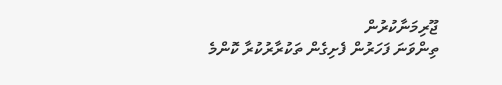ޖޫރިމަނާކުރުން
ތިންވަނަ ފަހަރުން ފެށިގެން ތަކުރާރުކުރާ ކޮންމެ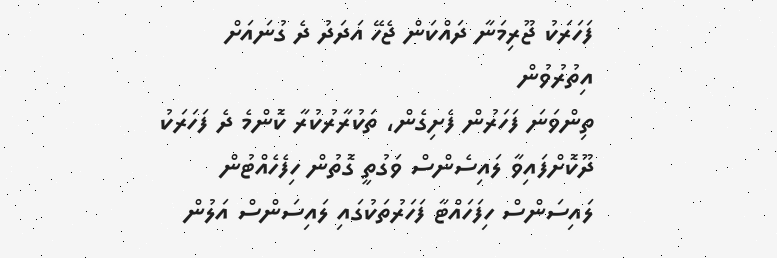ފަހަރަކު ޖޫރިމަނާ ދައްކަން ޖެހޭ އަދަދު ދެ ގުނައަށް އިތުރުވުން
ތިންވަނަ ފަހަރުން ފެށިގެން، ތަކުރާރުކުރާ ކޮންމެ ދެ ފަހަރަކު ދޫކޮށްފައިވާ ލައިސެންސް ވަގުތީ ގޮތުން ހިފެހެއްޓުން
ލައިސަންސް ހިފަހައްޓާ ފަހަރުތަކުގައި ލައިސަންސް އަލުން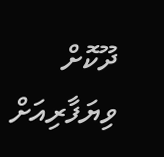ދޫކޮށް ވިޔަފާރިއަށް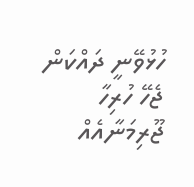ހުޅުވޭނީ ދައްކަން ޖެހޭ ހުރިހާ ޖޫރިމަނާއެއް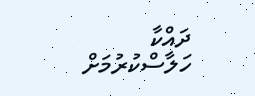ދައްކާ ހަލާސްކުރުމަށް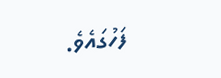ފަހުގައެވެ.